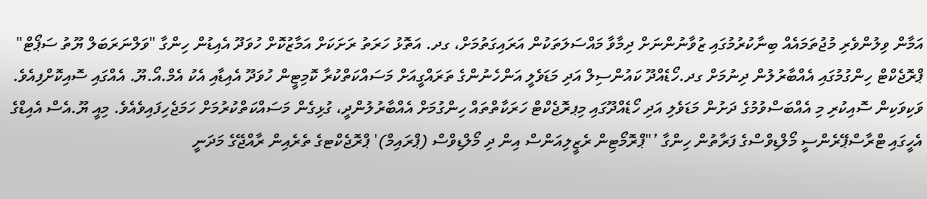އަމާން ވިލުންވެރި މުޖުތަމައެއް ބިނާކުރުމުގައި ޒުވާނުންނަށް ދިމާވާ މައްސަލަތަކުން އަރައިގަތުމަށް، ގދ. އަތޮޅު ހަރަތު ރަށަކަށް އަމާޒުކޮށް ހުވަދޫ އެއިޑުން ހިންގާ "ވަލްނަރަބަލް ޔޫތު ސަޕޯޓް" ޕްރޮޖެކްޓް ހިންގުމުގައި އެއްބާރުލުން ދިނުމަށް ގދ.ހޯޑެއްދޫ ކައުންސިލް އަދި މަޑަވެލީ އަންހެނުންގެ ތަރައްގީއަށް މަސައްކަތްކުރާ ކޮމިޓީން ހުވަދޫ އެއިޑާއި އެކު އެމް.އޯ.ޔޫ. އެއްގައި ސޮއިކޮށްފިއެވެ.
ވަކިވަކިން ސޮއިކުރި މި އެއްބަސްވުމުގެ ދަށުން މަޑަވެލި އަދި ހޯޑެއްދޫގައި މިޕރޮޖެކްޓް ހަރަކާތްތައް ހިންގުމަށް އެއްބާރުލުންދީ، ގުޅިގެން މަސައްކަތްކުރުމަށް ހަމަޖެހިފައިވެއެވެ. މިއީ ޔޫ.އެސް އެއިޑްގެ އެހީގައި ޓްރާސްޕޭރެންސީ މޯލްޑިވްސްގެ ފަރާތުން ހިންގާ ’"ޕްރޮމޯޓިން ރެޒީލިއަންސް އިން ދި މޯލްޑިވްސް (ޕްރައިމް)' ޕްރޮޖެކްޓގެ ތެރެއިން ރާއްޖޭގެ މަދަނީ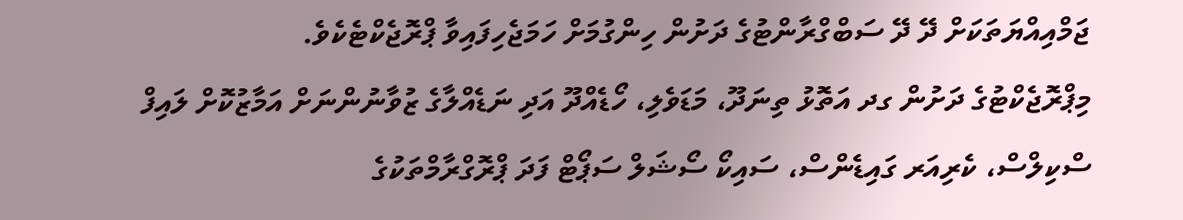ޖަމްއިއްޔަތަކަށް ދޭ ދޭ ސަބްގްރާންޓުގެ ދަށުން ހިންގުމަށް ހަމަޖެހިފައިވާ ޕްރޮޖެކްޓެކެވެ.
މިޕްރޮޖެކްޓުގެ ދަށުން ގދ އަތޮޅު ތިނަދޫ، މަޑަވެލި، ހޯޑެއްދޫ އަދި ނަޑެއްލާގެ ޒުވާނުންނަށް އަމާޒުކޮށް ލައިފް ސްކިލްސް، ކެރިއަރ ގައިޑެންސް، ސައިކޯ ސޯޝަލް ސަޕޯޓް ފަދަ ޕްރޮގްރާމްތަކުގެ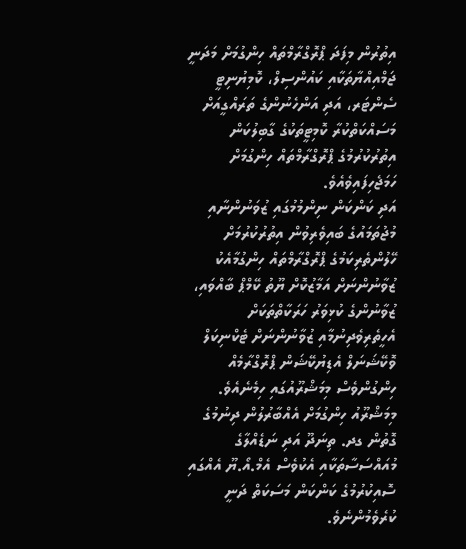އިތުރުން މިފަދަ ޕްރޮގްރާމްތައް ހިންގުމަށް މަދަނީ ޖަމްއިއްޔާތަކާއި ކައުންސިލް، ކޮމިޔުނިޓީ ސެންޓަރ، އަދި އަންހެނުންގެ ތަރައްގީއަށް މަސައްކަތްކުރާ ކޮމިޓީތަކުގެ ގާބިލުކަން އިތުރުކުރުމުގެ ޕްރޮގްރާމްތައް ހިންގުމަށް ހަމަޖެހިފައިވެއެވެ.
އަދި ކަންކަން ނިންމުމުގައި ޒުވަނުންނާއި މުޖުތަމައުގެ ބައިވެރިވުން އިތުރުކުރުމަށް ހޭލުންތެރިކަމުގެ ޕްރޮގްރާމްތައް ހިންގުމާއެކު ޒުވާނުންނަށް އަމާޒުކޮށް ޔޫތު ކޭމްޕް ބާއްވައި، ޒުވާނުންގެ ކުޅިވަރު ހަރަކާތްތަކަށް އެހީތެރިވެދިނުމާއި ޒުވާނުންނަށް ޓެކްނިކަލް ވޮކޭޝަނަލް އެޑިޔުކޭޝަން ޕްރޮގްރާމެއް ހިންގުންވެސް މިމަޝްރޫއުގައި ހިމެނެއެވެ.
މިމަޝްރޫއު ހިންގުމަށް އެއްބާރުލުން ދިނުމުގެ ގޮތުން ގދ. ތިނަދޫ އަދި ނަޑެއްލާގެ މުއައްސަސާތަކާއި އެކުވެސް އެމް.އޯ.ޔޫ އެއްގައި ސޮއިކުރުމުގެ ކަންކަން މަސަކަތް ދަނީ ކުރެވެމުންނެވެ.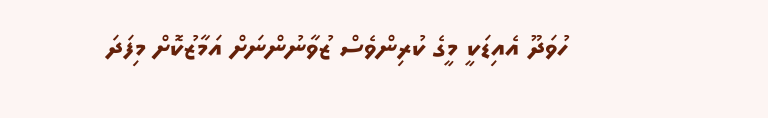ހުވަދޫ އެއިޑަކީ މީގެ ކުރިންވެސް ޒުވާނުންނަށް އަމާޒުކޮށް މިފަދަ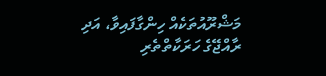މަޝްރޫއުތަކެއް ހިންގާފައިވާ، އަދި ރާއްޖޭގެ ހަރަކާތްތެރި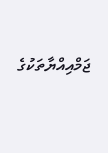ޖަމްއިއްޔާތަކުގެ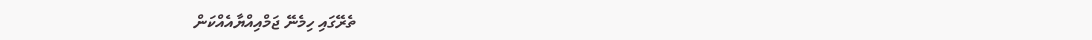ތެރޭގައި ހިމެނޭ ޖަމްއިއްޔާއެއްކަން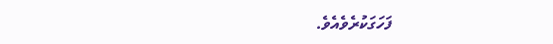ފަހަގަކުރެވެއެވެ.